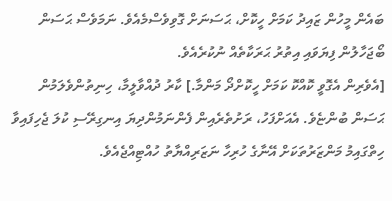ބައެން މީހުން ޒައިދު ކަމަށް ހީކޮށް، ޙަސަނަށް ގޮވިވެސްމެއެވެ. ނަމަވެސް ޙަސަން ބޯޖަހާލުން ފިޔަވައި އިތުރު ޙަރަކާތެއް ނުކުރެއެވެ.
[އެވެރިން އެގޮވީ ކޮއްކޮ ކަމަށް ހީކޮށްދޯ މަންމާ.] ކާރު ދުއްވާލީމާ، ހިނިތުންވެލަމުން ޙަސަން ބުންޏެވެ. އެއަށްފަހު، ރަށުތެރެއިން ފެންނަމުންދިޔަ އިނގިރޭސި ކުލަ ޖެހިފައިވާ ހިތްގައިމު މަންޒަރުތަކަށް އޭނާގެ ހުރިހާ ނަޒަރިއްޔާތު ހުއްޓިއްޖެއެވެ.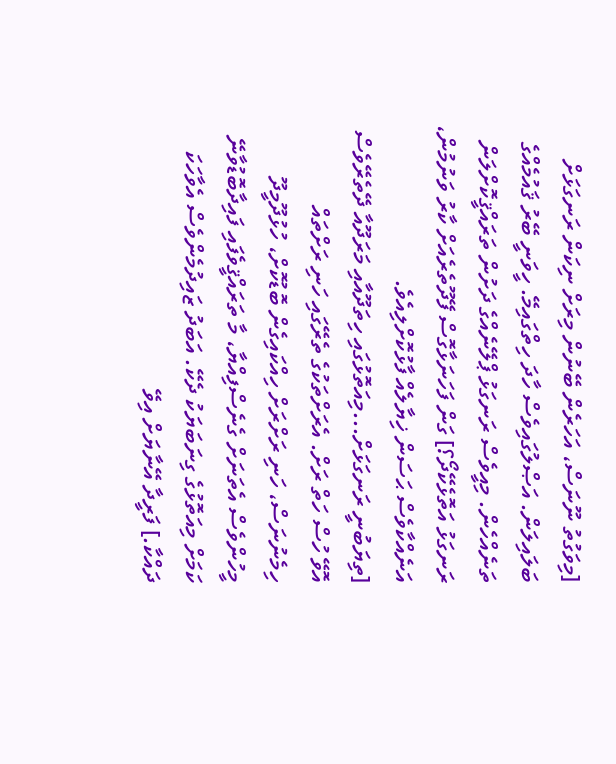[މިވަގުތު ނޫނަސް، އަހަރެން ބޭނުން މިރަށް ނިކަން ރަނގަޅަށް ބަލައިލަން. އަޞްލުގައިވެސް ހާދަ ހިތްގައިމޭ. ހީވަނީ ބޭރު ޤައުމެއްގެ ތަނެއްހެން. މިއީވެސް ރަނގަޅު ޕްލޭނެއްގެ ދަށުން ތަރައްޤީކޮށްލަން ރަނގަޅު އަތޮޅެކޭދޯ؟] ގަން ފަހަނަޅާގޮސް ފޭދޫތެރެއަށް ކާރު ވަނުމުން، އަނެއްކާވެސް ޙަސަން ޚިޔާލެއް ފާޅުކޮށްލިއެވެ.
[ތިޔަބުނީ ރަނގަޅަށް...މިއަތޮޅުގައި ހިތަދޫއާއި މަރަދޫއާ ދޭތެރޭވެސް އޮވޭ ހުސް ހަތް ރަށް. އެރަށްތަކުގެ ތެރޭގައި ހަނި ރަށްތައް ހިމެނުނަސް، ހަނި ރަށްރަށް ހިއްކައިގެން ބޮޑުކޮށް، ހުޅުދޫމީދޫ މީހުންވެސް އެތަނަށް ގެނެސްފިއްޔާ، މާ ތަރައްޤީވެފައި ފައިދާބޮޑުވާނޭ ކަމަށް މިއަތޮޅުގެ ގިނަބަޔަކު ދެކޭ. އަބަދު ޒައިދުމެންވެސް އެވާހަކަ ދައްކާ.] ފަރީދާ އޭނާޔަށް އިވޭ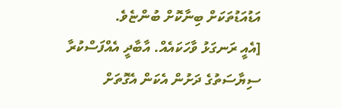އަޑުއަޑުތަކަށް ބިނާކޮށް ބުންޏެވެ.
[އެއީ ރަނގަޅު ވާހަކައެއް. އާބާދީ އެއްފަސްކުރާ ސިޔާސަތުގެ ދަށުން އެކަން އެގޮތަށް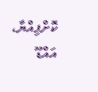ކޮށްފިއްޔާ، އައްޑޫ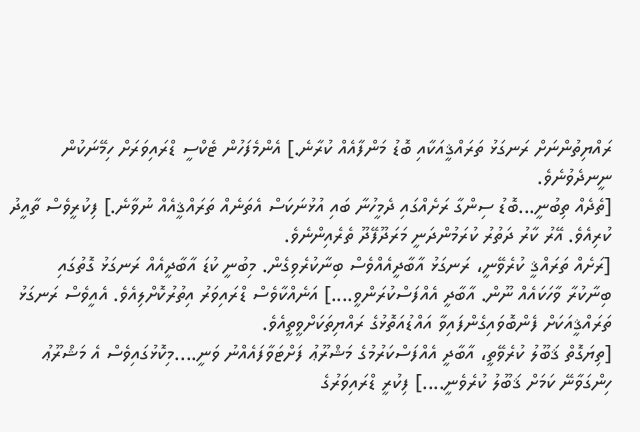ރައްޔިތުންނަށް ރަނގަޅު ތަރައްޤީއަކާއި ބޮޑު މަންފާއެއް ކުރާނެ.] އެންމެފަހުން ޓެކްސީ ޑްރައިވަރަށް ހިމޭނަކުން ނީނދެވުނެވެ.
[ތެދެއް ތިބުނީ...ބޮޑު ސިންގާ ރަށެއްގައި ދެމީހުނާ ބައި އުޅުނަކަސް އެތަނެއް ތަރައްޤީއެއް ނުވާނެ.] ފިކުރީވެސް ތާއީދު ކުރިއެވެ. އޭރު ކާރު ދަތުރު ކުރަމުންދަނީ މަރަދޫފޭދޫ ތެރެއިންނެވެ.
[ރަށެއް ތަރައްޤީ ކުރެވޭނީ، ރަނގަޅު އާބާދީއެއްވެސް ބިނާކުރެވިގެން. މިބުނީ ކުޑަ އާބާދީއެއް ރަނގަޅު ގޮތުގައި ބިނާކުރާ ވާހަކައެއް ނޫން. އާބާދީ އެއްފަސްކުރަންވީ....] އަނެއްކާވެސް ޑްރައިވަރު އިތުރުކޮށްލިއެވެ. އެއީވެސް ރަނގަޅު ތަރައްޤީއަކަށް ފެންބޮވައިގެންފައިވާ އައްޑުއަތޮޅުގެ ރައްޔިތަކަށްވީތީއެވެ.
[ތިޔަގޮތް ޤަބޫލު ކުރެވޭތީ، އާބާދީ އެއްފަސްކަރުމުގެ މަޝްރޫޢު ފަށްޓަވާފައެއްނު ވަނީ....މިކޮޅުގައިވެސް އެ މަޝްރޫޢު ހިންގަވާނޭ ކަމަށް ޤަބޫލު ކުރެވެނީ....] ފިކުރީ ޑްރައިވަރުގެ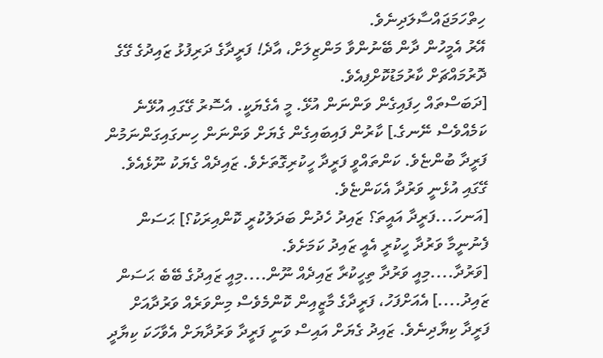ހިތްހަމަޖައްސާލަދިނެވެ.
އޭރު އެމީހުން ދާން ބޭނުންވާ މަންޒިލަށް، އާދެ! ފަރީދާގެ ދަރިފުޅު ޒައިދުގެ ގޭގެ ދޮރުމައްޗަށް ކާރުމަޑުކޮށްފިއެވެ.
[ދަބަސްތައް ހިފައިގެން ވަންނަން އުޅޭ. މީ އެގެޔަކީ. އެސޮރު ގޭގައި އުޅޭނެ ކަމެއްވެސް ނޭނގެ.] ކާރުން ފައިބައިގެން ގެޔަށް ވަންނަން ހިނގައިގަންނަމުން ފަރީދާ ބުންޏެވެ. ކަންތައްވީ ފަރީދާ ހީކުރިގޮތަށެވެ. ޒައިދެއް ގެޔަކު ނޫޅެއެވެ. ގޭގައި އުޅެނީ ވަރުދާ އެކަންޏެވެ.
[އަނހަ...ފަރީދާ އައީތަ؟ ޒައިދު ހެދުން ބަދަލުކުރީ ކޮންއިރަކު؟] ޙަސަން ފެނުނީމާ ވަރުދާ ހީކުރީ އެއީ ޒައިދު ކަމަށެވެ.
[ވަރުދާ....މިއީ ވަރުދާ ތިހީކުރާ ޒައިދެއް ނޫން....މިއީ ޒައިދުގެ ބޭބެ ޙަސަން ޒައިދު....] އެއަށްފަހު، ފަރީދާގެ މާޒީއިން ކޮންމެވެސް މިންވަރެއް ވަރުދާއަށް ފަރީދާ ކިޔާދިނެވެ. ޒައިދު ގެޔަށް އައިސް ވަނީ ފަރީދާ ވަރުދާޔަށް އެވާހަކަ ކިޔާދީ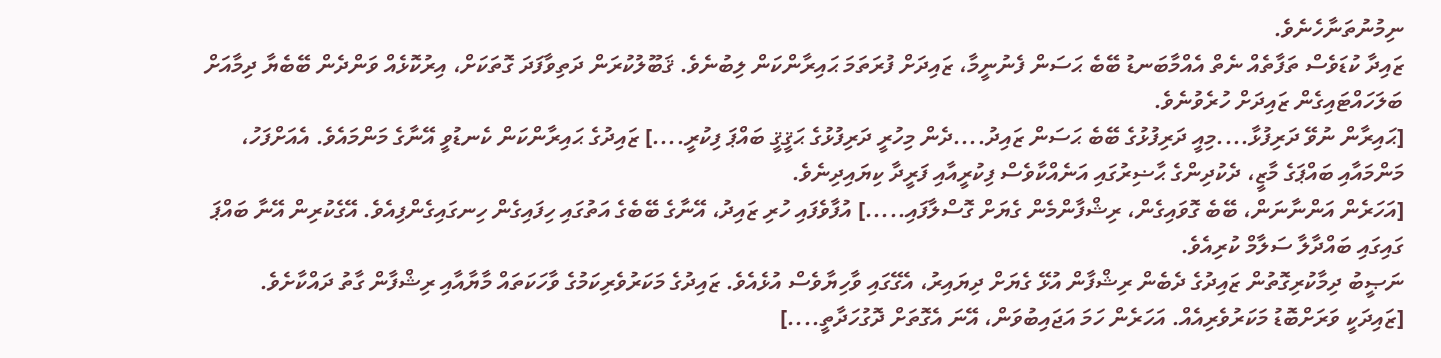ނިމުނުތަނާހެނެވެ.
ޒައިދާ ކުޑަވެސް ތަފާތެއް ނެތް އެއްމާބަނޑު ބޭބެ ޙަސަން ފެނުނީމާ، ޒައިދަށް ފުރަތަމަ ޙައިރާންކަން ލިބުނެވެ. ޤަބޫލުކުރަން ދަތިވާފަދަ ގޮތަކަށް، އިރުކޮޅެއް ވަންދެން ބޭބެޔާ ދިމާއަށް ބަލަހައްޓައިގެން ޒައިދަށް ހުރެވުނެވެ.
[ޙައިރާން ނުވޭ ދަރިފުޅާ....މިއީ ދަރިފުޅުގެ ބޭބެ ޙަސަން ޒައިދު....ދެން މިހުރީ ދަރިފުޅުގެ ޙަޤީޤީ ބައްޕަ ފިކުރީ....] ޒައިދުގެ ޙައިރާންކަން ކެނޑުވީ އޭނާގެ މަންމައެވެ. އެއަށްފަހު، މަންމައާއި ބައްޕަގެ މާޒީ، ދެކުދިންގެ ޙާޟިރުގައި އަނެއްކާވެސް ފިކުރީއާއި ފަރީދާ ކިޔައިދިނެވެ.
[އަހަރެން އަންނާނަން، ބޭބެ ގޮވައިގެން، ރިޝްފާންމެން ގެޔަށް ގޮސްލާފައި.....] އުފާވެފައި ހުރި ޒައިދު، އޭނާގެ ބޭބެގެ އަތުގައި ހިފައިގެން ހިނގައިގެންފިއެވެ. އޭގެކުރިން އޭނާ ބައްޕަ ގައިގައި ބައްދާލާ ސަލާމް ކުރިއެވެ.
ނަޞީބު ދިމާކުރިގޮތުން ޒައިދުގެ ދެބެން ރިޝްފާން އުޅޭ ގެޔަށް ދިޔައިރު، އެގޭގައި ވާހިޔާވެސް އުޅެއެވެ. ޒައިދުގެ މަކަރުވެރިކަމުގެ ވާހަކަތައް މާޔާއާއި ރިޝްފާން ގާތު ދައްކާށެވެ.
[ޒައިދަކީ ވަރަށްބޮޑު މަކަރުވެރިއެއް. އަހަރެން ހަމަ އަޖައިބުވަން، އޭނަ އެގޮތަށް ދޮގުހަދާތީ....]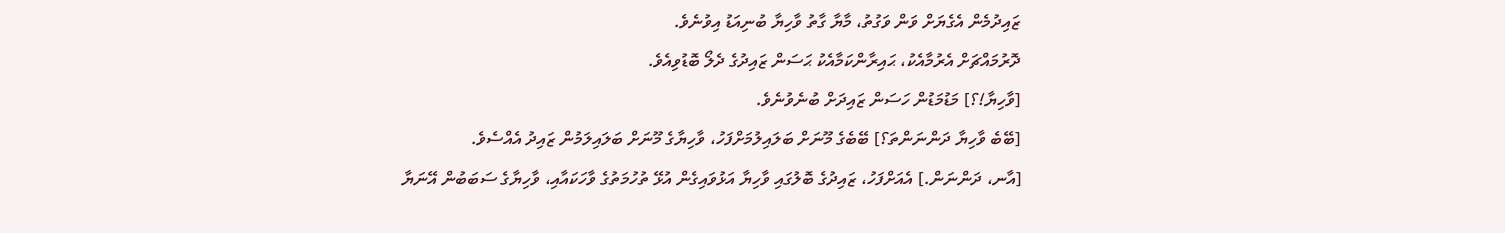ޒައިދުމެން އެގެޔަށް ވަން ވަގުތު، މާޔާ ގާތު ވާހިޔާ ބުނިއަޑު އިވުނެވެ.
ދޮރުމައްޗަށް އެރުމާއެކު، ޙައިރާންކަމާއެކު ޙަސަން ޒައިދުގެ ދެލޯ ބޮޑުވިއެވެ.
[ވާހިޔާ!؟] މަޑުމަޑުން ހަސަން ޒައިދަށް ބުނެވުނެވެ.
[ބޭބެ ވާހިޔާ ދަންނަންތަ؟] ބޭބެގެ މޫނަށް ބަލައިލުމަށްފަހު، ވާހިޔާގެ މޫނަށް ބަލައިލަމުން ޒައިދު އެއްސެވެ.
[އާނ، ދަންނަން.] އެއަށްފަހު، ޒައިދުގެ ބޮލުގައި ވާހިޔާ އަޅުވައިގެން އުޅޭ ތުހުމަތުގެ ވާހަކައާއި، ވާހިޔާގެ ސަބަބުން އޭނަޔާ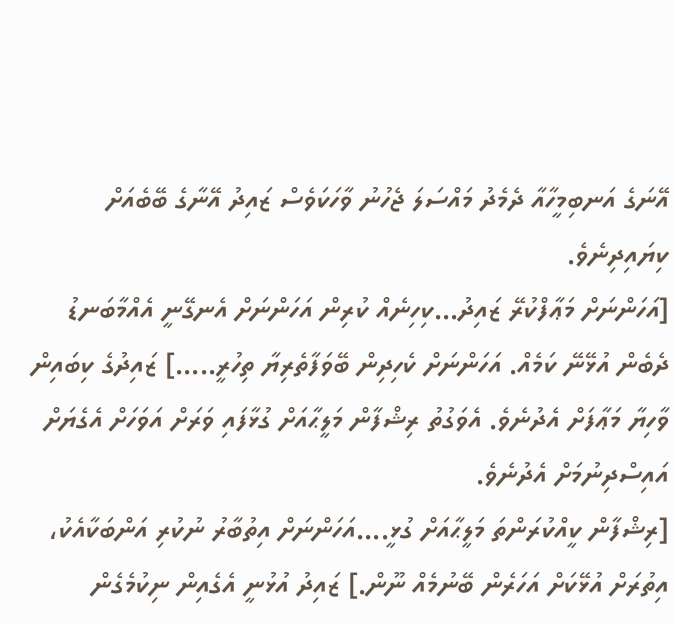އޭނަގެ އަނބިމީހާއާ ދެމެދު މައްސަލަ ޖެހުނު ވާހަކަވެސް ޒައިދު އޭނާގެ ބޭބެއަށް ކިޔައިދިނެވެ.
[އަހަންނަށް މަޢާފްކުރޭ ޒައިދު...ކިހިނެއް ކުރިން އަހަންނަށް އެނގޭނީ އެއްމާބަނޑު ދެބެން އުޅޭނޭ ކަމެއް. އަހަންނަށް ކެހިދިން ބޭވަފާތެރިޔާ ތިހުރީ.....] ޒައިދުގެ ކިބައިން ވާހިޔާ މަޢާފަށް އެދުނެވެ. އެވަގުތު ރިޝްފާން މަލީޙާއަށް ގުޅާފައި ވަރަށް އަވަހަށް އެގެޔަށް އައިސްދިނުމަށް އެދުނެވެ.
[ރިޝްފާން ކީއްކުރަންތަ މަލީޙާއަށް ގުޅީ....އަހަންނަށް އިތުބާރު ނުކުރި އަންބަކާއެކު، އިތުރަށް އުޅޭކަށް އަހަރެން ބޭނުމެއް ނޫން.] ޒައިދު އުޅުނީ އެގެއިން ނިކުމެގެން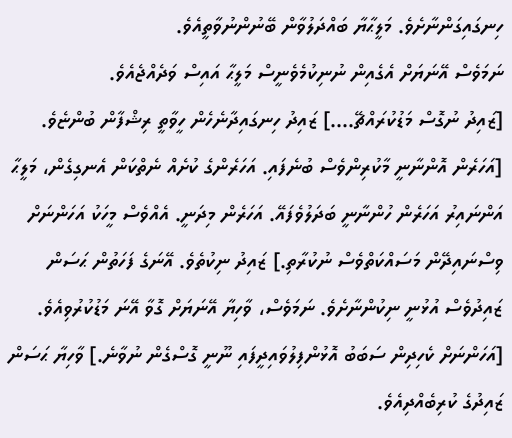ހިނގައިގަންނާށެވެ. މަލީޙާޔާ ބައްދަލުވާން ބޭނުންނުވާތީއެވެ.
ނަމަވެސް އޭނަޔަށް އެގެއިން ނުނިކުމެވެނީސް މަލީޙާ އައިސް ވަދެއްޖެއެވެ.
[ޒައިދު ނުގޮސް މަޑުކުރައްޗޭ....] ޒައިދު ހިނގައިދާނެހެން ހީވާތީ ރިޝްފާން ބުންޏެވެ.
[އަހަރެން އޮންނާނީ މާކުރިންވެސް ބުނެފައި. އަހަރެންގެ ކުށެއް ނެތްކަން އެނގިގެން، މަލީޙާ އަންނައިރު އަހަރެން ހުންނާނީ ބަދަލުވެފައޭ. އަހަރެން މިދަނީ. އެއްވެސް މީހަކު އަހަންނަށް ވިސްނައިދޭން މަސައްކަތްވެސް ނުކުރާތި.] ޒައިދު ނިކުތެވެ. އޭނަގެ ފަހަތުން ޙަސަން ޒައިދުވެސް އުޅުނީ ނިކުންނާށެވެ. ނަމަވެސް، ވާހިޔާ އޭނަޔަށް ގޮވާ އޭނަ މަޑުކުރުވިއެވެ.
[އަހަންނަށް ކެހިދިން ސަބަބު އޮޅުންފިލުވައިދީފައި ނޫނީ ގޮސްގެން ނުވާނެ.] ވާހިޔާ ޙަސަން ޒައިދުގެ ކުރިބެއްދިއެވެ.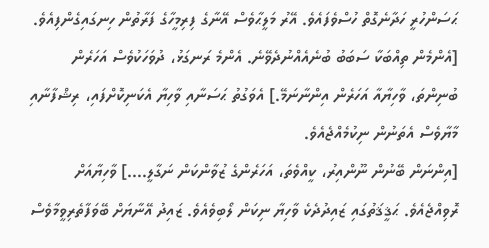ޙަސަންހުރީ ހަދާނެގޮތް ހުސްވެފައެވެ. އޭރު މަލީޙާވެސް އޭނާގެ ފިރިމީހާގެ ފަރާތުން ހިނގައިގެންފިއެވެ.
[އެންމެން ތިއްބަކާ ސަބަބު ބުނެއެއްނުދެވޭނެ. އެންމެ ރަނގަޅު، ދުވަހަކުވެސް އަހަރެން ބުނިންތަ، ވާހިޔާއާ އަހަރެން އިންނާނަމޭ.] އެވަގުތު ޙަސަނާއި ވާހިޔާ އެކަނިކޮށްފައި، ރިޝްފާނާއި މާޔާވެސް އެތަނުން ނިކުމެއްޖެއެވެ.
[އިންނަން ބޭނުން ނޫންއިރު، ކީއްވެތަ، އަހަރެންގެ ޒުވާންކަން ނަގާލީ....] ވާހިޔާއަށް ރޮވިއްޖެއެވެ. ޙަޤީޤަތުގައި ޒައިދުދެކެ ވާހިޔާ ނިކަން ލޯބިވެއެވެ. ޒައިދު އޭނާޔަށް ބޭވަފާތެރިވީމާވެސް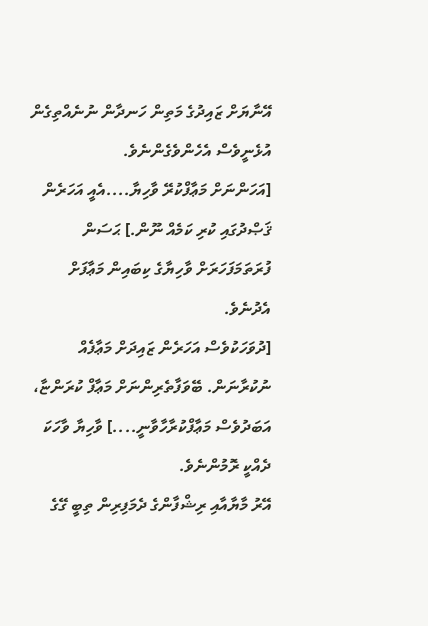އޭނާޔަށް ޒައިދުގެ މަތިން ހަނދާން ނުނެއްތިގެން އުޅެނީވެސް އެހެންވެގެންނެވެ.
[އަހަންނަށް މަޢާފްކުރޭ ވާހިޔާ....އެއީ އަހަރެން ޤަޞްދުގައި ކުރި ކަމެއް ނޫން.] ޙަސަން ފުރަތަމަފަހަރަށް ވާހިޔާގެ ކިބައިން މަޢާފަށް އެދުނެވެ.
[ދުވަހަކުވެސް އަހަރެން ޒައިދަށް މަޢާފެއް ނުކުރާނަން. ބޭވަފާތެރިންނަށް މަޢާފް ކުރަންޏާ، އަބަދުވެސް މަޢާފްކުރާހާވާނީ....] ވާހިޔާ ވާހަކަ ދެއްކީ ރޮމުންނެވެ.
އޭރު މާޔާއާއި ރިޝްފާންގެ ދެމަފިރިން ތިބީ ގޭގެ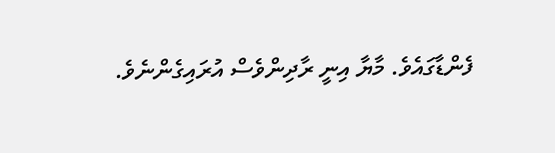ފެންޑާގައެވެ. މާޔާ އިނީ ރާދިންވެސް އުރައިގެންނެވެ.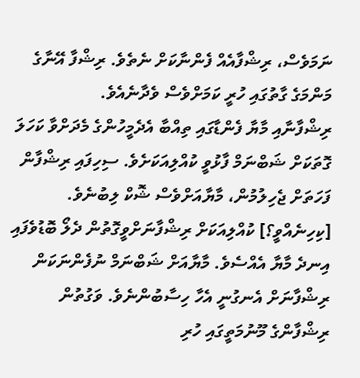ނަމަވެސް، ރިޝްފާއެއް ފެންނާކަށް ނެތެވެ. ރިޝްފާ އޭނާގެ މަންމަގެ ގާތުގައި ހުރީ ކަމަށްވެސް ވެދާނެއެވެ.
ރިޝްފާނާއި މާޔާ ފެންޑާގައި ތިއްބާ އެދެމީހުންގެ މެދަށްވާ ކަހަލަ ގޮތަކަށް ޝަބްނަމް ފާޅުވީ ކުއްލިއަކަށެވެ. ސިހިފައި ރިޝްފާން ފަހަތަށް ޖެހިލުމުން، މާޔާއަށްވެސް ޝޮކް ލިބުނެވެ.
[ކިހިނެއްވީ؟] ކުއްލިއަކަށް ރިޝްފާނަށްވީގޮތުން ދެލޯ ބޮޑުވެފައި އިނދެ މާޔާ އެއްސެވެ. މާޔާއަށް ޝަބްނަމް ނުފެންނަކަން ރިޝްފާނަށް އެނގުނީ އެހާ ހިސާބުންނެވެ. ވަގުތުން ރިޝްފާންގެ މޫނުމަތީގައި ހުރި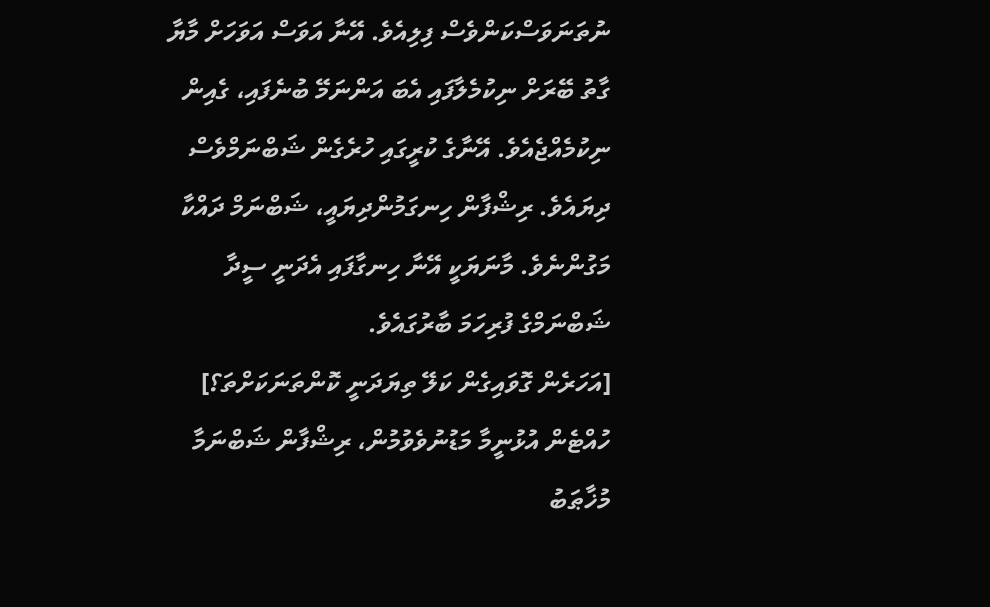ނުތަނަވަސްކަންވެސް ފިލިއެވެ. އޭނާ އަވަސް އަވަހަށް މާޔާ ގާތު ބޭރަށް ނިކުމެލާފައި އެބަ އަންނަމޭ ބުނެފައި، ގެއިން ނިކުމެއްޖެއެވެ. އޭނާގެ ކުރީގައި ހުރެގެން ޝަބްނަމްވެސް ދިޔައެވެ. ރިޝްފާން ހިނގަމުންދިޔައީ، ޝަބްނަމް ދައްކާ މަގުންނެވެ. މާނަޔަކީ އޭނާ ހިނގާފައި އެދަނީ ސީދާ ޝަބްނަމްގެ ފުރިހަމަ ބާރުގައެވެ.
[އަހަރެން ގޮވައިގެން ކަލޭ ތިޔަދަނީ ކޮންތަނަކަށްތަ؟] ހުއްޓެން އުޅުނީމާ މަޑުނުވެވުމުން، ރިޝްފާން ޝަބްނަމާ މުޚާޠަބު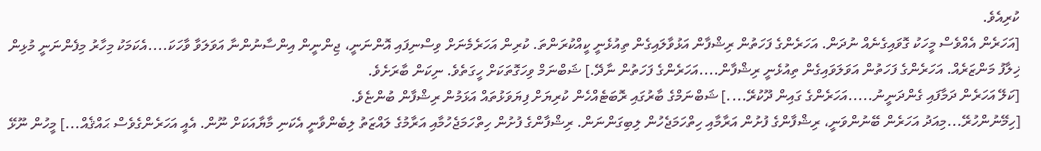ކުރިއެވެ.
[އަހަރެން އެއްވެސް މީހަކު ގޮވައިގެނެއް ނުދަން. އަހަރެންގެ ފަހަތުން ރިޝްފާން އަޅުވާލައިގެން ތިއުޅެނީ ކީއްކުރަންތަ. ކުރިން އަހަރެމެނަށް ވިސްނިފައި އޮންނަނީ، ޖިންނީން އިންސާނުންނާ އަވަލަވާ ވާހަކަ....އެކަމަކު މިހާރު މިފެންނަނީ މުޅިން ޚިލާފު މަންޒަރެއް. އަހަރެންގެ ފަހަތުން އަވަލަވައިގެން ތިއުޅެނީ ރިޝްފާން....އަހަރެންގެ ފަހަތުން ނާދޭ.] ޝަބްނަމް ވިހަގޮތަކަށް ހީގަތެވެ. ނިކަން ބާރަށެވެ.
[ކަލޭ އަހަރެން ދަމާފައި ގެންދަނީނު.....އަހަރެންގެ ގައިން ދޫކުރޭ....] ޝަބްނަމްގެ ބާރުގައި ރޮބަޓެއްހެން ކުރިޔަށް ފިޔަވަޅުތައް އަޅަމުން ރިޝްފާން ބުންޏެވެ.
[ހިމޭނުންހުރޭ...މިއަދު އަހަރެން ބޭނުންވަނީ، ރިޝްފާންގެ ފުށުން އަރާމާއި ހިތްހަމަޖެހުން ލިބިގަންނަން. ރިޝްފާންގެ ފުށުން ހިތްހަމަޖެހުމާއި އަރާމުގެ ލައްޒަތު ލިބެންވާނީ އެކަނި މާޔާއަކަށް ނޫން. އެއީ އަހަރެންގެވެސް ޙައްޤެއް...] މީހުން ނޫޅޭ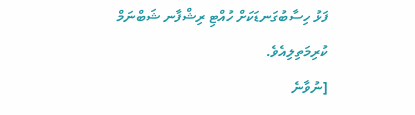ފަޅު ހިސާބުގަނޑަކަށް ހުއްޓި ރިޝްފާނ ޝަބްނަމް ކުރިމަތިލިއެވެ.
[ނުވާނެ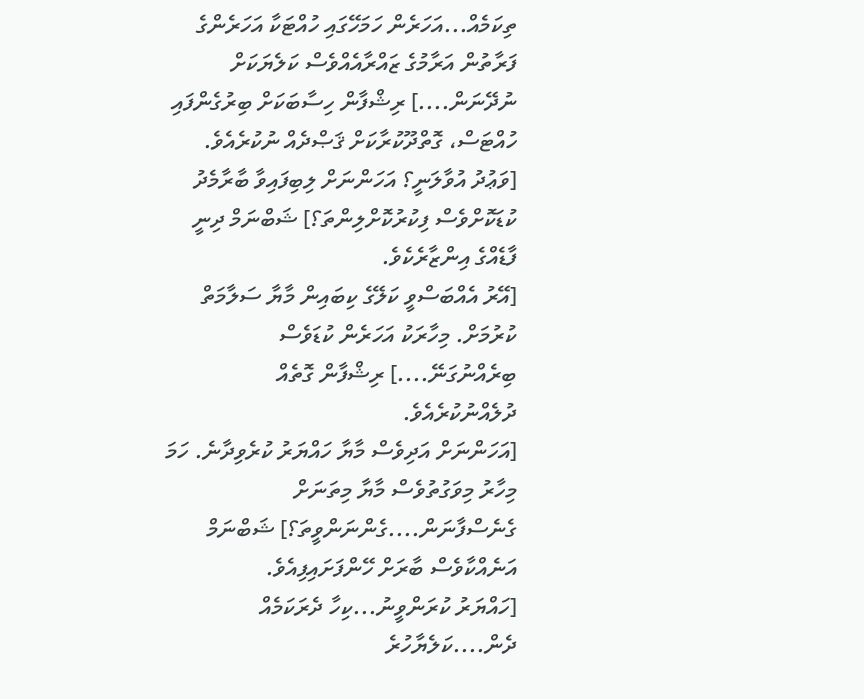ތިކަމެއް...އަހަރެން ހަމަހޭގައި ހުއްޓަކާ އަހަރެންގެ ފަރާތުން އަރާމުގެ ޒައްރާއެއްވެސް ކަލެޔަކަށް ނުދޭނަން....] ރިޝްފާން ހިސާބަކަށް ބިރުގެންފައި ހުއްޓަސް، ގޮތްދޫކުރާކަށް ޤަޞްދެއް ނުކުރެއެވެ.
[ވަޢުދު އުވާލަނީ؟ އަހަންނަށް ލިބިފައިވާ ބާރާމެދު ކުޑަކޮށްވެސް ފިކުރުކޮށްލިންތަ؟] ޝަބްނަމް ދިނީ ފާޑެއްގެ އިންޒާރެކެވެ.
[އޭރު އެއްބަސްވީ ކަލޭގެ ކިބައިން މާޔާ ސަލާމަތް ކުރުމަށް. މިހާރަކު އަހަރެން ކުޑަވެސް ބިރެއްނުގަނޭ....] ރިޝްފާން ގޮތެއް ދުލެއްނުކުރެއެވެ.
[އަހަންނަށް އަދިވެސް މާޔާ ހައްޔަރު ކުރެވިދާނެ. ހަމަ މިހާރު މިވަގުތުވެސް މާޔާ މިތަނަށް ގެނެސްފާނަން....ގެންނަންވީތަ؟] ޝަބްނަމް އަނެއްކާވެސް ބާރަށް ހޭންފަށައިފިއެވެ.
[ހައްޔަރު ކުރަންވީނު...ކިހާ ދެރަކަމެއް ދެން....ކަލެޔާހުރެ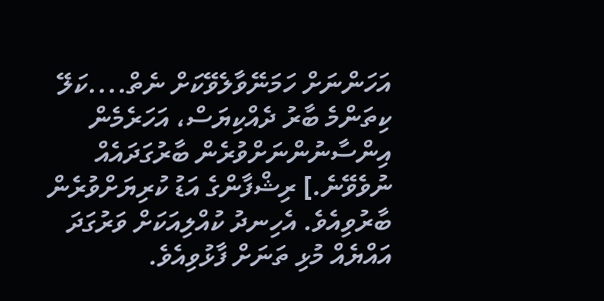އަހަންނަށް ހަމަނޭވާލެވޭކަށް ނެތް....ކަލޭ ކިތަންމެ ބާރު ދެއްކިޔަސް، އަހަރެމެން އިންސާނުންނަށްވުރެން ބާރުގަދައެއް ނުވެވޭނެ.] ރިޝްފާންގެ އަޑު ކުރިޔަށްވުރެން ބާރުވިއެވެ. އެހިނދު ކުއްލިއަކަށް ވަރުގަދަ އައްޔެއް މުޅި ތަނަށް ފާޅުވިއެވެ.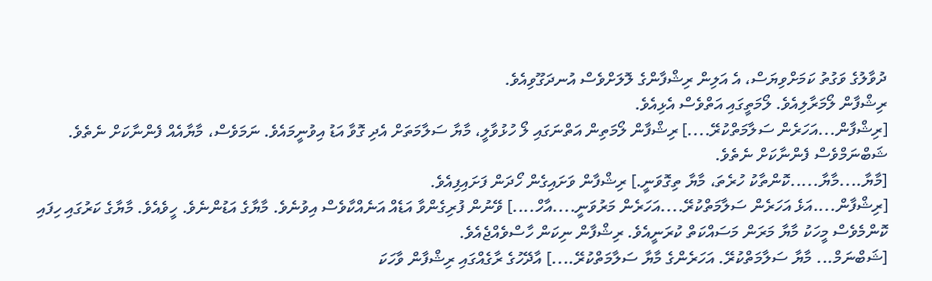ދުވާލުގެ ވަގުތު ކަމަށްވިޔަސް، އެ އަލިން ރިޝްފާންގެ ލޮލަށްވެސް އުނދަގޫވިއެވެ.
ރިޝްފާން ލޯމަރާލިއެވެ. ލޯމަތީގައި އަތްވެސް އެޅިއެވެ.
[ރިޝްފާން...އަހަރެން ސަލާމަތްކުރޭ....] ރިޝްފާން ލޯމަތިން އަތްނަގައި ލޯ ހުޅުވާލީ، މާޔާ ސަލާމަތަށް އެދި ގޮވާ އަޑު އިވުނީމައެވެ. ނަމަވެސް، މާޔާއެއް ފެންނާކަށް ނެތެވެ. ޝަބްނަމްވެސް ފެންނާކަށް ނެތެވެ.
[މާޔާ....މާޔާ.....ކޮންތާކު ހުރެތަ، މާޔާ ތިގޮވަނީ.] ރިޝްފާން ވަށައިގެން ހޯދަން ފަށައިފިއެވެ.
[ރިޝްފާން....އަޅެ އަހަރެން ސަލާމަތްކުރޭ....އަހަރެން މަރުވަނީ....އާހް....] ވޭނުން ފުރިގެންވާ އަޑެއް އަނެއްކާވެސް އިވުނެވެ. މާޔާގެ އަޑުންނެވެ. ހީވެއެވެ. މާޔާގެ ކަރުގައި ހިފައި ކޮންމެވެސް މީހަކު މާޔާ މަރަން މަސައްކަތް ކުރަނީއެވެ. ރިޝްފާން ނިކަން ހާސްވެއްޖެއެވެ.
[ޝަބްނަމް... މާޔާ ސަލާމަތްކުރޭ. އަހަރެންގެ މާޔާ ސަލާމަތްކުރޭ....] އާދޭހުގެ ރާގެއްގައި ރިޝްފާން ވާހަކަ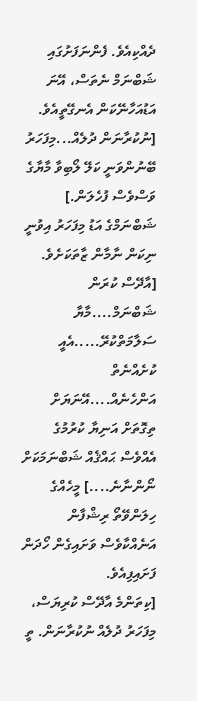ދެއްކިއެވެ. ފެންނަފަށުގައި ޝަބްނަމް ނެތަސް، އޭނަ އަޑުއަހާނޭކަން އެނގޭތީއެވެ.
[ނުކުރާނަން ދުލެއް...މިފަހަރު ބޭނުންވަނީ ކަލޭ ލޯބިވާ މާޔާގެ ވަސްވެސް ފުހެލަން.] ޝަބްނަމްގެ އަޑު މިފަހަރު އިވުނީ ނިކަން ނާމާން ޒާތަކަށެވެ.
[އާދޭސް ކުރަން ޝަބްނަމް....މާޔާ ސަލާމަތްކުރޭ.....އެއީ ކުށެއްނެތް އަންހެނެއް....އޭނަޔަށް ތިގޮތަށް އަނިޔާ ކުރުމުގެ އެއްވެސް ޙައްޤެއް ޝަބްނަމަކަށް ނޯންނާނެ....] މީހެއްގެ ހިލަންވޭތޯ ރިޝްފާން އަނެއްކާވެސް ވަށައިގެން ހޯދަން ފަށައިފިއެވެ.
[ކިތަންމެ އާދޭސް ކުރިޔަސް، މިފަހަރު ދުލެއް ނުކުރާނަން. ތީ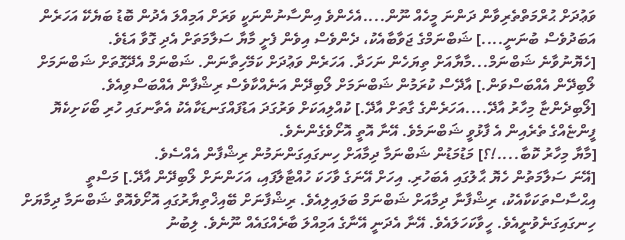ވަޢުދަށް ޙުރްމަތްތެރިވާން ދަންނަ މީހެއް ނޫން....އެހެންވެ އިންސާނުންނަކީ ވަރަށް އަމިއްލަ އެދުން ބޮޑު ބަޔެކޭ އަހަރެން އަބަދުވެސް ބުނަނީ....] ޝަބްނަމްގެ ޖަވާބާއެކު، ދެންވެސް އިވެން ފެށީ މާޔާ ސަލާމަތަށް އެދި ގޮވާ އަޑެވެ.
[ހެޔޮނުވާނެ ޝަބްނަމް...މާޔާއަށް ތިޔަހެން ނަހަދާ. އަހަރެން ވަޢުދަށް ކަމޭހިތާނަން. ޝަބްނަމް އެދޭގޮތަށް ޝަބްނަމަށް ލޯބިދޭން އެއްބަސްވަން.] އާދޭސް ކުރަމުން ޝަބްނަމަށް ލޯބިދޭން އަނެއްކާވެސް ރިޝްފާން އެއްބަސްވިއެވެ.
[ލޯބިދެންޏާ މިހާރު އާދޭ....އަހަރެންގެ ގާތަށް އާދޭ.] ކުއްލިއަކަށް ވަރުގަދަ އަޑުފައްގަނޑަކާއެކު އެތާނގައި ހުރި ބޯކަށިކެޔޮ ފީންޏެއްގެ ތެރެއިން އެ ފާޅުވީ ޝަބްނަމެވެ. އޭނާ އޮތީ އޮށޯވެގެންނެވެ.
[މާޔާ މިހާރު ކޮބާ....!؟] މަޑުމަޑުން ޝަބްނަމާ ދިމާއަށް ހިނގައިގަންނަމުން ރިޝްފާން އެއްސެވެ.
[އޭނަ ސަލާމަތުން ހެޔޮ ޙާލުގައި އެބަހުރި. އިހަށް އޭނަގެ ވާހަކަ ހުއްޓާލާފައި، އަހަންނަށް ލޯބިދޭން އާދޭ.] މަސްތީ އިޙްސާސްތަކަކާއެކު، ރިޝްފާނާ ދިމާއަށް ޝަބްނަމް ބަލައިލިއެވެ. ރިޝްފާނަށް ބޭއިޚްތިޔާރުގައި އޮށޯވެއޮތް ޝަބްނަމާ ދިމާޔަށް ހިނގައިގަނެވުނީއެވެ. ހީވާކަހަލައެވެ. އޭނާ އެދަނީ އޭނާގެ އަމިއްލަ ބާރެއްގައެއް ނޫނެވެ. ލިބުނު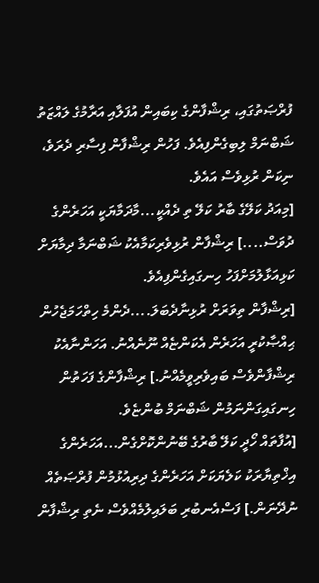ފުރްޞަތުގައި، ރިޝްފާންގެ ކިބައިން އުފަލާއި އަރާމުގެ ލައްޒަތު ޝަބްނަމް ލިބިގެންފިއެވެ. ފަހުން ރިޝްފާން ފިސާރި ދެރަވެ، ނިކަން ރުޅިވެސް އައެވެ.
[މިއަދު ކަލޭގެ ބާރު ކަލޭ ތި ދެއްކީ...މާދަމާޔަކީ އަހަރެންގެ ދުވަސް....] ރިޝްފާން ރުޅިވެރިކަމާއެކު ޝަބްނަމާ ދިމާޔަށް ކަޅިއަޅާލުމަށްފަހު ހިނގައިގެންފިއެވެ.
[ރިޝްފާން ތިވަރަށް ރުޅިނާދެބަލަ....ދެންމެ ހިތްހަމަޖެހުން ޙިއްޞާކުރީ އަހަރެން އެކަންޏެއް ނޫނެއްނު. އަހަންނާއެކު ރިޝްފާންވެސް ބައިވެރިވީމެއްނު.] ރިޝްފާންގެ ފަހަތުން ހިނގައިގަންނަމުން ޝަބްނަމް ބުންޏެވެ.
[އުފާތައް ހޯދީ ކަލޭ ބާރުގެ ބޭނުންކޮށްގެން...އަހަރެންގެ އިޚްތިޔާރަކު ކަލެޔަކަށް އަހަރެންގެ ދިރިއުޅުމުން ފުރްޞަތެއް ނުދޭނަން.] ފަސްއެނބުރި ބަލައިލުމެއްވެސް ނެތި ރިޝްފާން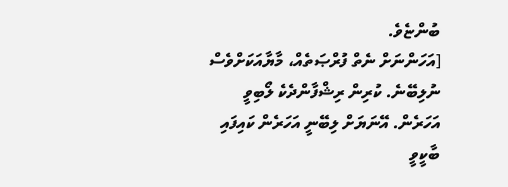ބުންޏެވެ.
[އަހަންނަށް ނެތް ފުރްޞަތެއް، މާޔާއަކަށްވެސް ނުލިބޭނެ. ކުރިން ރިޝްފާންދެކެ ލޯބިވީ އަހަރެން. އޭނަޔަށް ލިބޭނީ އަހަރެން ކައިފައި ބާކީވީ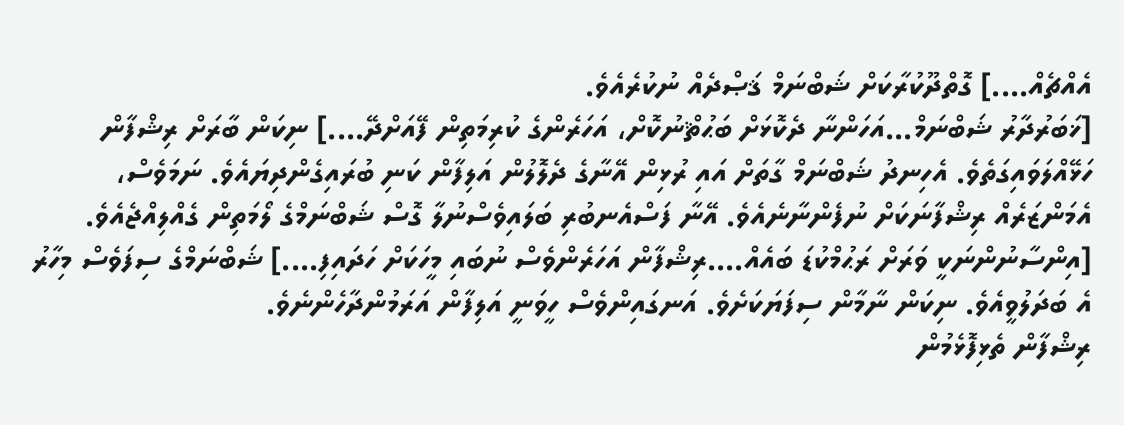އެއްޗެއް....] ގޮތްދޫކުރާކަށް ޝަބްނަމް ޤަޞްދެއް ނުކުރެއެވެ.
[ޚަބަރުދާރު ޝަބްނަމް...އަހަންނާ ދެކޮޅަށް ބަޙުޘްނުކޮށް، އަހަރެންގެ ކުރިމަތިން ފޭއަށްދޭ....] ނިކަން ބާރަށް ރިޝްފާން ހަޅޭއްލަވައިގަތެވެ. އެހިނދު ޝަބްނަމް ގާތަށް އައި ރުޅިން އޭނާގެ ދެލޮލުން އަލިފާން ކަނި ބުރައިގެންދިޔައެވެ. ނަމަވެސް، އެމަންޒަރެއް ރިޝްފާނަކަށް ނުފެންނާނެއެވެ. އޭނާ ފަސްއެނބުރި ބަލައިވެސްނުލާ ގޮސް ޝަބްނަމްގެ ލޯމަތިން ގެއްލިއްޖެއެވެ.
[އިންސާނުންނަކީ ވަރަށް ރަޙުމްކުޑަ ބައެއް....ރިޝްފާން އަހަރެންވެސް ނުބައި މީހަކަށް ހަދައިފި....] ޝަބްނަމްގެ ސިފަވެސް މިހާރު އެ ބަދަލުވީއެވެ. ނިކަން ނާމާން ސިފަޔަކަށެވެ. އަނގައިންވެސް ހީވަނީ އަލިފާން އަރަމުންދާހެންނެވެ.
ރިޝްފާން ތެޅިފޮޅެމުން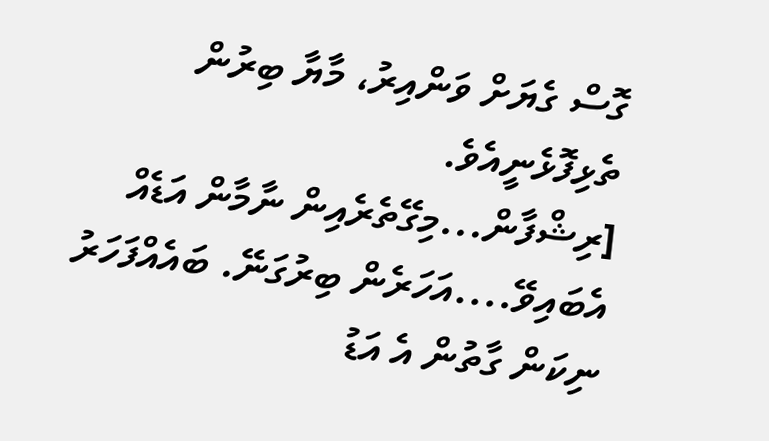ގޮސް ގެޔަށް ވަންއިރު، މާޔާ ބިރުން ތެޅިފޮޅެނީއެވެ.
[ރިޝްފާން...މިގޭތެރެއިން ނާމާން އަޑެއް އެބައިވޭ....އަހަރެން ބިރުގަނޭ. ބައެއްފަހަރު ނިކަން ގާތުން އެ އަޑު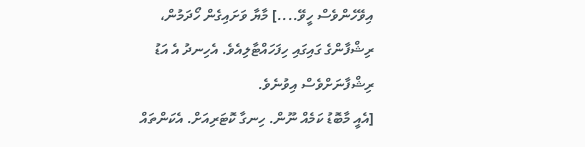އިވޭހެންވެސް ހީވޭ....] މާޔާ ވަށައިގެން ހޯދަމުން، ރިޝްފާންގެ ގައިގައި ހިފަހައްޓާލިއެވެ. އެހިނދު އެ އަޑު ރިޝްފާނަށްވެސް އިވުނެވެ.
[އެއީ މާބޮޑު ކަމެއް ނޫން. ހިނގާ ކޮޓަރިއަށް. އެކަންތައް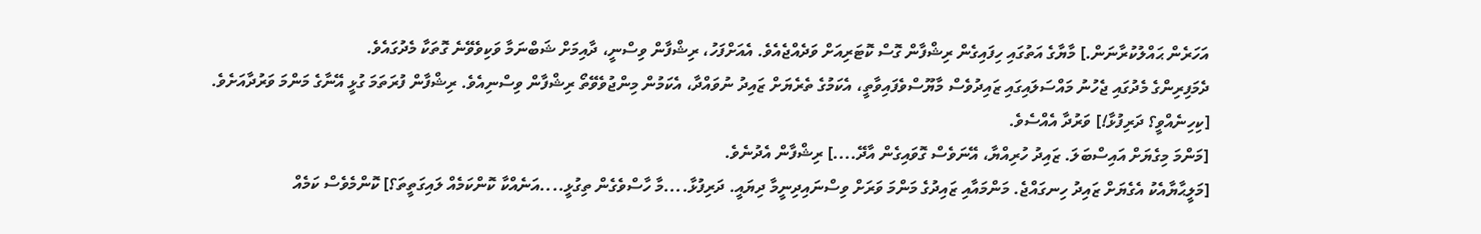އަހަރެން ޙައްލުކުރާނަން.] މާޔާގެ އަތުގައި ހިފައިގެން ރިޝްފާން ގޮސް ކޮޓަރިއަށް ވަދެއްޖެއެވެ. އެއަށްފަހު، ރިޝްފާން ވިސްނީ، ދާއިމަށް ޝަބްނަމާ ވަކިވެވޭނެ ގޮތަކާ މެދުގައެވެ.
ދެމަފިރިންގެ މެދުގައި ޖެހުނު މައްސަލައިގައި ޒައިދުވެސް މާޔޫސްވެފައިވާތީ، އެކަމުގެ ތެރެޔަށް ޒައިދު ނުވައްދާ، އެކަމުން މިންޖުވެވޭތޯ ރިޝްފާން ވިސްނިއެވެ. ރިޝްފާން ފުރަތަމަ ގުޅީ އޭނާގެ މަންމަ ވަރުދާއަށެވެ.
[ކިހިނެއްވީ؟ ދަރިފުޅާ!] ވަރުދާ އެއްސެވެ.
[މަންމަ މިގެޔަށް އައިސްބަލަ. ޒައިދު ހުރިއްޔާ، އޭނަވެސް ގޮވައިގެން އާދޭ....] ރިޝްފާން އެދުނެވެ.
[މަލީޙާޔާއެކު އެގެޔަށް ޒައިދު ހިނގައްޖެ. މަންމައާއި ޒައިދުގެ މަންމަ ވަރަށް ވިސްނައިދިނީމާ ދިޔައީ. ދަރިފުޅާ....މާ ހާސްވެގެން ތިގުޅީ....އަނެއްކާ ކޮންކަމެއް ލައިގަތީތަ؟] ކޮންމެވެސް ކަމެއް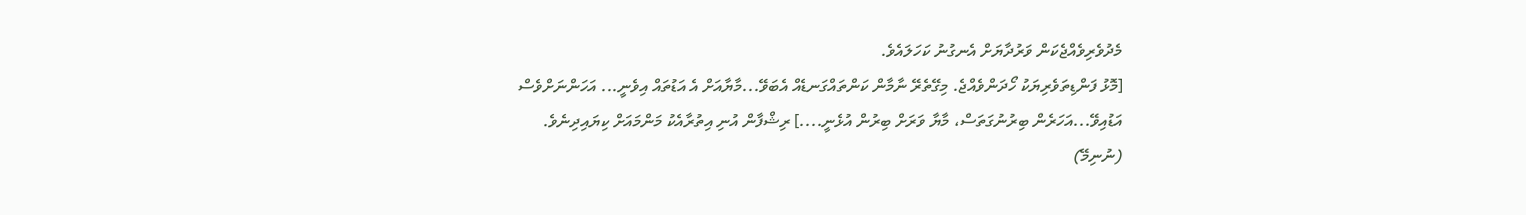މެދުވެރިވެއްޖެކަން ވަރުދާޔަށް އެނގުނު ކަހަލައެވެ.
[މޮޅު ފަންޑިތަވެރިޔަކު ހޯދަންވެއްޖެ. މިގޭތެރޭ ނާމާން ކަންތައްގަނޑެއް އެބަވޭ...މާޔާއަށް އެ އަޑުތައް އިވެނީ... އަހަންނަށްވެސް އަޑުއިވޭ...އަހަރެން ބިރުނުގަތަސް، މާޔާ ވަރަށް ބިރުން އުޅެނީ....] ރިޝްފާން އުނި އިތުރާއެކު މަންމައަށް ކިޔައިދިނެވެ.
(ނުނިމޭ)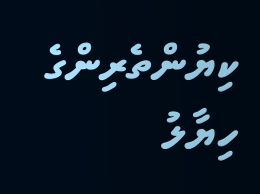ކިޔުންތެރިންގެ ހިޔާލު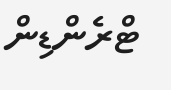ޓްރެންޑިން